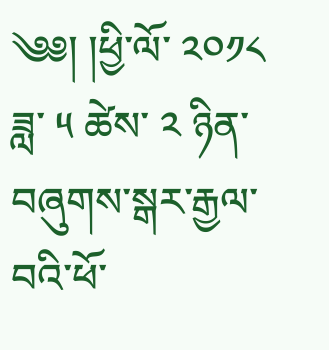༄༅། །ཕྱི་ལོ་ ༢༠༡༨ ཟླ་ ༥ ཚེས་ ༢ ཉིན་བཞུགས་སྒར་རྒྱལ་བའི་ཕོ་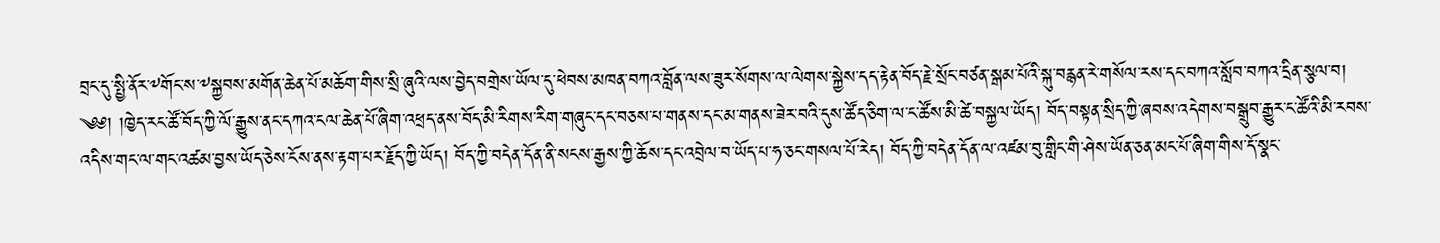བྲང་དུ་སྤྱི་ནོར་༸གོང་ས་༸སྐྱབས་མགོན་ཆེན་པོ་མཆོག་གིས་སྲི་ཞུའི་ལས་བྱེད་བགྲེས་ཡོལ་དུ་ཕེབས་མཁན་བཀའ་བློན་ལས་ཟུར་སོགས་ལ་ལེགས་སྐྱེས་དད་རྟེན་བོད་རྗེ་སྲོང་བཙན་སྒམ་པོའི་སྐུ་བརྙན་རེ་གསོལ་རས་དང་བཀའ་སློབ་བཀའ་དྲིན་སྩལ་བ།
༄༅། །ཁྱེད་རང་ཚོ་བོད་ཀྱི་ལོ་རྒྱུས་ནང་དཀའ་ངལ་ཆེན་པོ་ཞིག་འཕྲད་ནས་བོད་མི་རིགས་རིག་གཞུང་དང་བཅས་པ་གནས་དང་མ་གནས་ཟེར་བའི་དུས་ཚོད་ཅིག་ལ་ང་ཚོས་མི་ཚེ་བསྐྱལ་ཡོད། བོད་བསྟན་སྲིད་ཀྱི་ཞབས་འདེགས་བསྒྲུབ་རྒྱུར་ང་ཚོའི་མི་རབས་འདིས་གང་ལ་གང་འཚམ་བྱས་ཡོད་ཅེས་ངོས་ནས་རྟག་པར་རྗོད་ཀྱི་ཡོད། བོད་ཀྱི་བདེན་དོན་ནི་སངས་རྒྱས་ཀྱི་ཆོས་དང་འབྲེལ་བ་ཡོད་པ་ཧ་ཅང་གསལ་པོ་རེད། བོད་ཀྱི་བདེན་དོན་ལ་འཛམ་བུ་གླིང་གི་ཤེས་ཡོན་ཅན་མང་པོ་ཞིག་གིས་དོ་སྣང་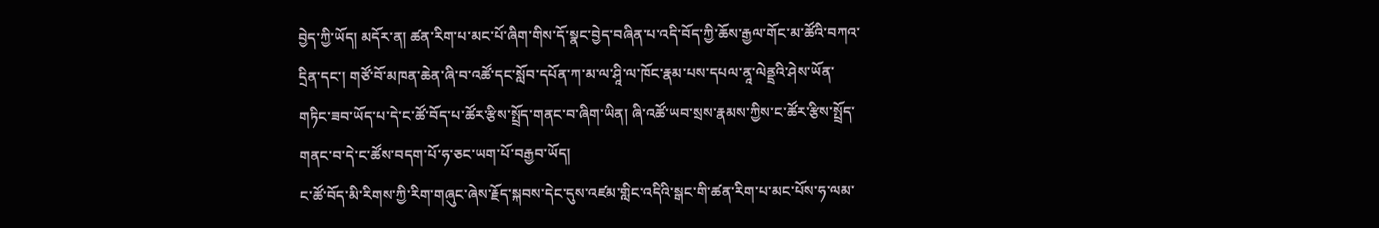བྱེད་ཀྱི་ཡོད། མདོར་ན། ཚན་རིག་པ་མང་པོ་ཞིག་གིས་དོ་སྣང་བྱེད་བཞིན་པ་འདི་བོད་ཀྱི་ཆོས་རྒྱལ་གོང་མ་ཚོའི་བཀའ་དྲིན་དང་། གཙོ་བོ་མཁན་ཆེན་ཞི་བ་འཚོ་དང་སློབ་དཔོན་ཀ་མ་ལ་ཤཱི་ལ་ཁོང་རྣམ་པས་དཔལ་ནཱ་ལེནྡྲའི་ཤེས་ཡོན་གཏིང་ཟབ་ཡོད་པ་དེ་ང་ཚོ་བོད་པ་ཚོར་རྩིས་སྤྲོད་གནང་བ་ཞིག་ཡིན། ཞི་འཚོ་ཡབ་སྲས་རྣམས་ཀྱིས་ང་ཚོར་རྩིས་སྤྲོད་གནང་བ་དེ་ང་ཚོས་བདག་པོ་ཧ་ཅང་ཡག་པོ་བརྒྱབ་ཡོད།
ང་ཚོ་བོད་མི་རིགས་ཀྱི་རིག་གཞུང་ཞེས་རྗོད་སྐབས་དེང་དུས་འཛམ་གླིང་འདིའི་སྒང་གི་ཚན་རིག་པ་མང་པོས་ཧ་ལམ་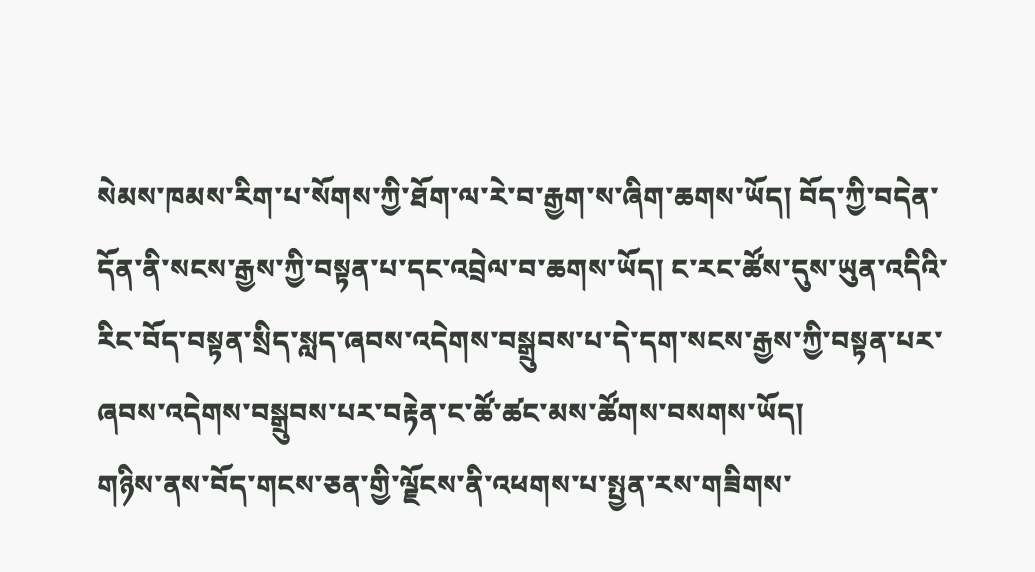སེམས་ཁམས་རིག་པ་སོགས་ཀྱི་ཐོག་ལ་རེ་བ་རྒྱག་ས་ཞིག་ཆགས་ཡོད། བོད་ཀྱི་བདེན་དོན་ནི་སངས་རྒྱས་ཀྱི་བསྟན་པ་དང་འབྲེལ་བ་ཆགས་ཡོད། ང་རང་ཚོས་དུས་ཡུན་འདིའི་རིང་བོད་བསྟན་སྲིད་སླད་ཞབས་འདེགས་བསྒྲུབས་པ་དེ་དག་སངས་རྒྱས་ཀྱི་བསྟན་པར་ཞབས་འདེགས་བསྒྲུབས་པར་བརྟེན་ང་ཚོ་ཚང་མས་ཚོགས་བསགས་ཡོད།
གཉིས་ནས་བོད་གངས་ཅན་གྱི་ལྗོངས་ནི་འཕགས་པ་སྤྱན་རས་གཟིགས་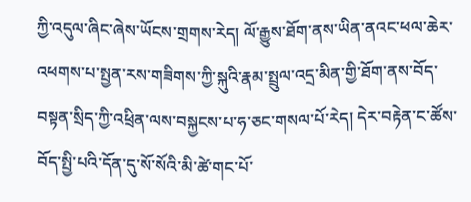ཀྱི་འདུལ་ཞིང་ཞེས་ཡོངས་གྲགས་རེད། ལོ་རྒྱུས་ཐོག་ནས་ཡིན་ནའང་ཕལ་ཆེར་འཕགས་པ་སྤྱན་རས་གཟིགས་ཀྱི་སྐུའི་རྣམ་སྤྲུལ་འདྲ་མིན་གྱི་ཐོག་ནས་བོད་བསྟན་སྲིད་ཀྱི་འཕྲིན་ལས་བསྐྱངས་པ་ཧ་ཅང་གསལ་པོ་རེད། དེར་བརྟེན་ང་ཚོས་བོད་སྤྱི་པའི་དོན་དུ་སོ་སོའི་མི་ཚེ་གང་པོ་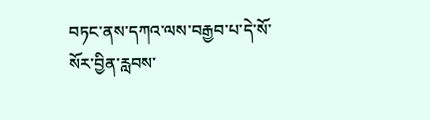བཏང་ནས་དཀའ་ལས་བརྒྱབ་པ་དེ་སོ་སོར་བྱིན་རླབས་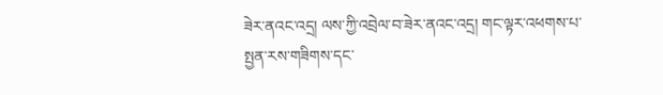ཟེར་ནའང་འདྲ། ལས་ཀྱི་འབྲེལ་བ་ཟེར་ནའང་འདྲ། གང་ལྟར་འཕགས་པ་སྤྱན་རས་གཟིགས་དང་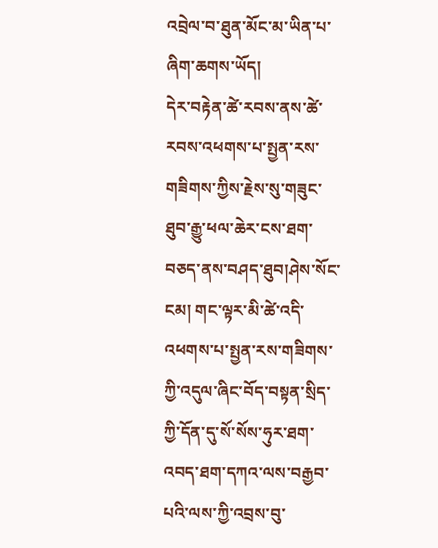འབྲེལ་བ་ཐུན་མོང་མ་ཡིན་པ་ཞིག་ཆགས་ཡོད།
དེར་བརྟེན་ཚེ་རབས་ནས་ཚེ་རབས་འཕགས་པ་སྤྱན་རས་གཟིགས་ཀྱིས་རྗེས་སུ་གཟུང་ཐུབ་རྒྱུ་ཕལ་ཆེར་ངས་ཐག་བཅད་ནས་བཤད་ཐུབ།ཤེས་སོང་ངམ། གང་ལྟར་མི་ཚེ་འདི་འཕགས་པ་སྤྱན་རས་གཟིགས་ཀྱི་འདུལ་ཞིང་བོད་བསྟན་སྲིད་ཀྱི་དོན་དུ་སོ་སོས་ཧུར་ཐག་འབད་ཐག་དཀའ་ལས་བརྒྱབ་པའི་ལས་ཀྱི་འབྲས་བུ་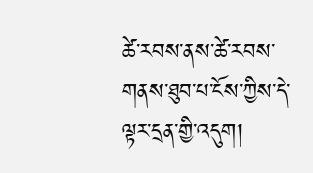ཚེ་རབས་ནས་ཚེ་རབས་གནས་ཐུབ་པ་ངོས་ཀྱིས་དེ་ལྟར་དྲན་གྱི་འདུག།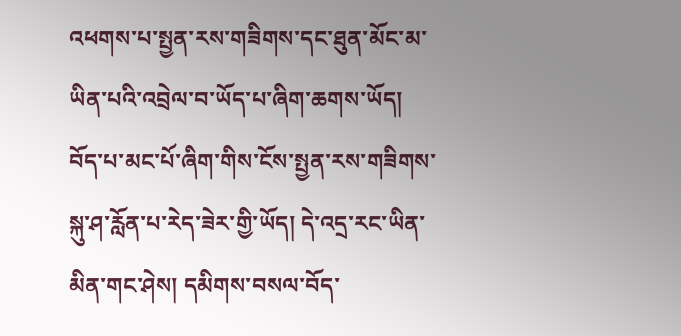འཕགས་པ་སྤྱན་རས་གཟིགས་དང་ཐུན་མོང་མ་ཡིན་པའི་འབྲེལ་བ་ཡོད་པ་ཞིག་ཆགས་ཡོད། བོད་པ་མང་པོ་ཞིག་གིས་ངོས་སྤྱན་རས་གཟིགས་སྐུ་ཤ་རློན་པ་རེད་ཟེར་གྱི་ཡོད། དེ་འདྲ་རང་ཡིན་མིན་གང་ཤེས། དམིགས་བསལ་བོད་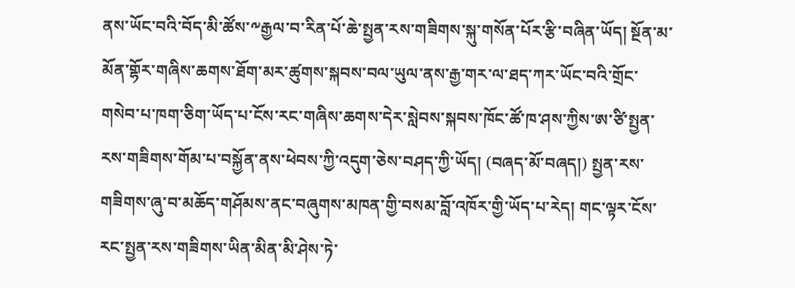ནས་ཡོང་བའི་བོད་མི་ཚོས་༸རྒྱལ་བ་རིན་པོ་ཆེ་སྤྱན་རས་གཟིགས་སྐུ་གསོན་པོར་རྩི་བཞིན་ཡོད། སྔོན་མ་མོན་གྷོར་གཞིས་ཆགས་ཐོག་མར་ཚུགས་སྐབས་བལ་ཡུལ་ནས་རྒྱ་གར་ལ་ཐད་ཀར་ཡོང་བའི་གྲོང་གསེབ་པ་ཁག་ཅིག་ཡོད་པ་ངོས་རང་གཞིས་ཆགས་དེར་སླེབས་སྐབས་ཁོང་ཚོ་ཁ་ཤས་ཀྱིས་ཨ་ཙི་སྤྱན་རས་གཟིགས་གོམ་པ་བསྐྱོན་ནས་ཕེབས་ཀྱི་འདུག་ཅེས་བཤད་ཀྱི་ཡོད། (བཞད་མོ་བཞད།) སྤྱན་རས་གཟིགས་ཞུ་བ་མཆོད་གཤོམས་ནང་བཞུགས་མཁན་གྱི་བསམ་བློ་འཁོར་གྱི་ཡོད་པ་རེད། གང་ལྟར་ངོས་རང་སྤྱན་རས་གཟིགས་ཡིན་མིན་མི་ཤེས་ཏེ་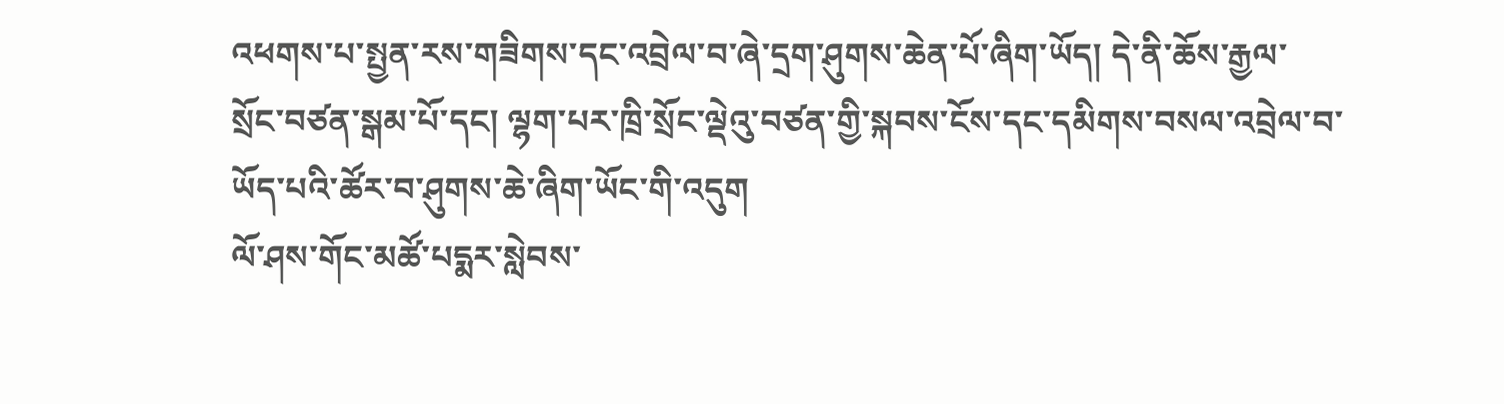འཕགས་པ་སྤྱན་རས་གཟིགས་དང་འབྲེལ་བ་ཞེ་དྲག་ཤུགས་ཆེན་པོ་ཞིག་ཡོད། དེ་ནི་ཆོས་རྒྱལ་སྲོང་བཙན་སྒམ་པོ་དང། ལྷག་པར་ཁྲི་སྲོང་ལྡེའུ་བཙན་གྱི་སྐབས་ངོས་དང་དམིགས་བསལ་འབྲེལ་བ་ཡོད་པའི་ཚོར་བ་ཤུགས་ཆེ་ཞིག་ཡོང་གི་འདུག
ལོ་ཤས་གོང་མཚོ་པདྨར་སླེབས་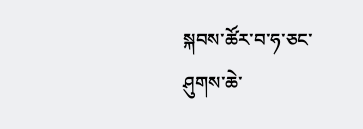སྐབས་ཚོར་བ་ཧ་ཅང་ཤུགས་ཆེ་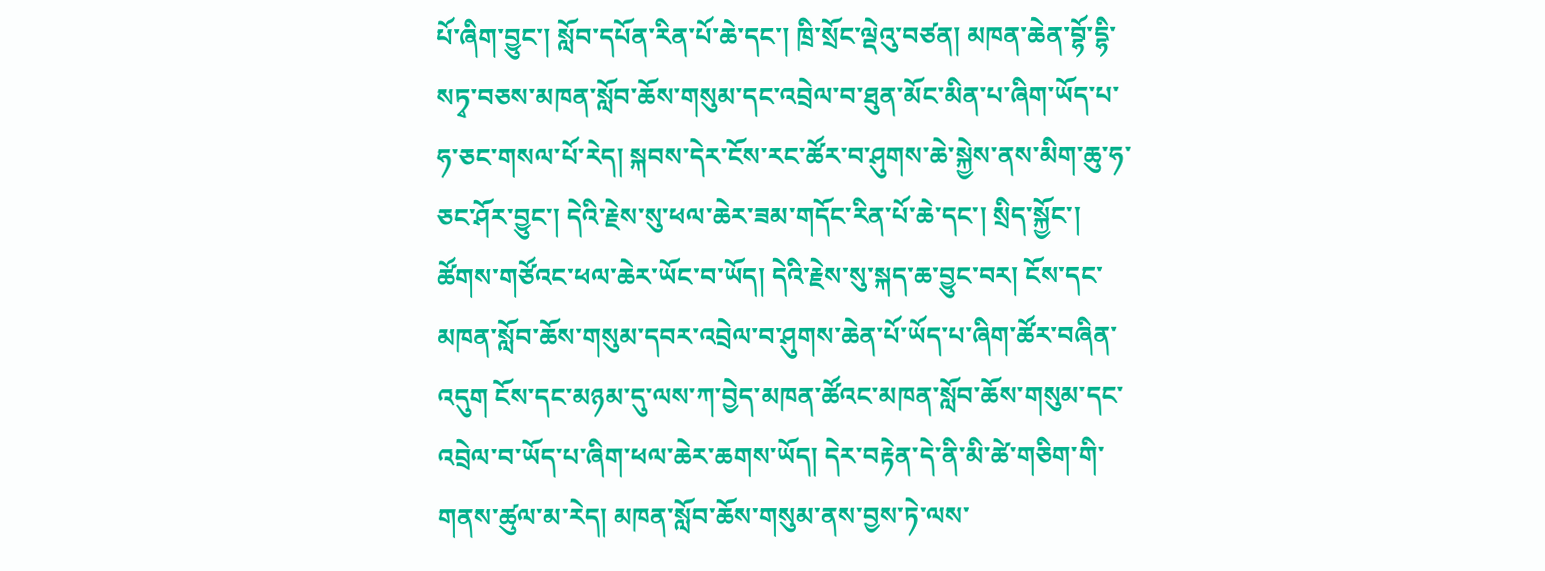པོ་ཞིག་བྱུང་། སློབ་དཔོན་རིན་པོ་ཆེ་དང་། ཁྲི་སྲོང་ལྡེའུ་བཙན། མཁན་ཆེན་བྷོ་དྷི་སཏྭ་བཅས་མཁན་སློབ་ཆོས་གསུམ་དང་འབྲེལ་བ་ཐུན་མོང་མིན་པ་ཞིག་ཡོད་པ་ཧ་ཅང་གསལ་པོ་རེད། སྐབས་དེར་ངོས་རང་ཚོར་བ་ཤུགས་ཆེ་སྐྱེས་ནས་མིག་ཆུ་ཧ་ཅང་ཤོར་བྱུང་། དེའི་རྗེས་སུ་ཕལ་ཆེར་ཟམ་གདོང་རིན་པོ་ཆེ་དང་། སྲིད་སྐྱོང་། ཚོགས་གཙོའང་ཕལ་ཆེར་ཡོང་བ་ཡོད། དེའི་རྗེས་སུ་སྐད་ཆ་བྱུང་བར། ངོས་དང་མཁན་སློབ་ཆོས་གསུམ་དབར་འབྲེལ་བ་ཤུགས་ཆེན་པོ་ཡོད་པ་ཞིག་ཚོར་བཞིན་འདུག ངོས་དང་མཉམ་དུ་ལས་ཀ་བྱེད་མཁན་ཚོའང་མཁན་སློབ་ཆོས་གསུམ་དང་འབྲེལ་བ་ཡོད་པ་ཞིག་ཕལ་ཆེར་ཆགས་ཡོད། དེར་བརྟེན་དེ་ནི་མི་ཚེ་གཅིག་གི་གནས་ཚུལ་མ་རེད། མཁན་སློབ་ཆོས་གསུམ་ནས་བྱས་ཏེ་ལས་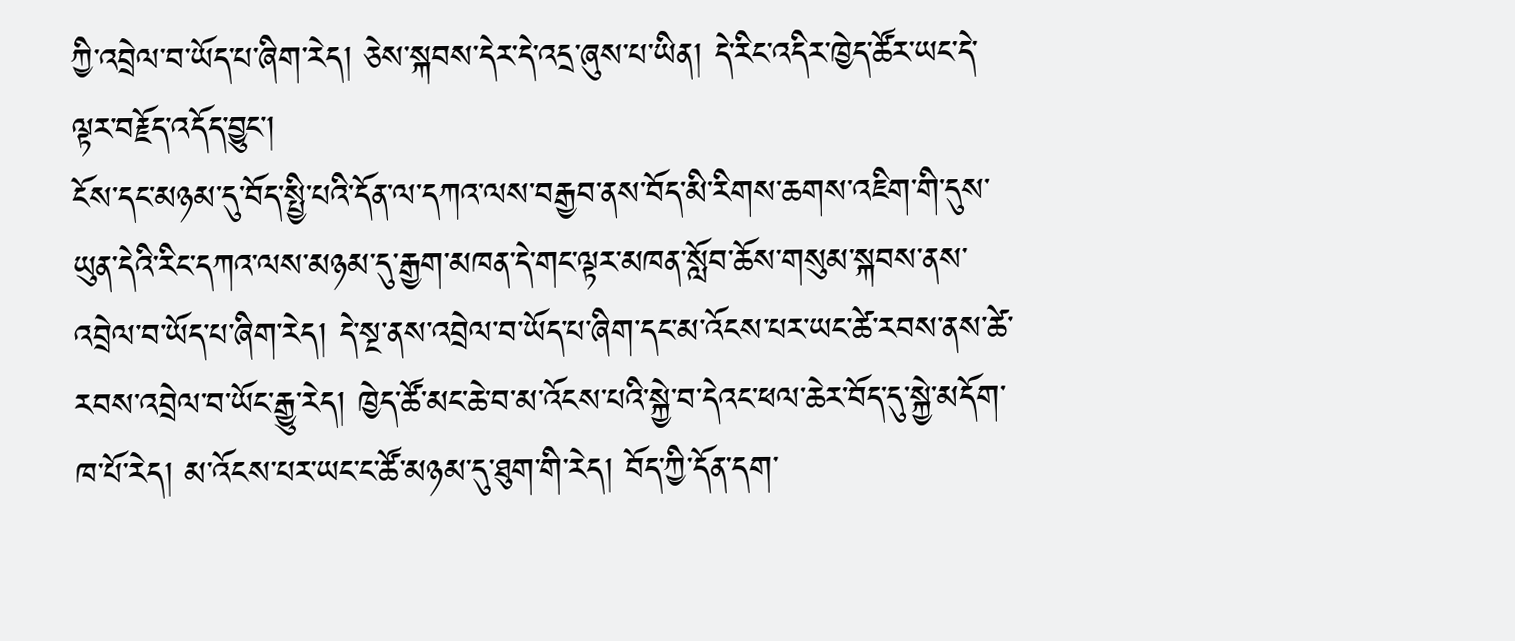ཀྱི་འབྲེལ་བ་ཡོད་པ་ཞིག་རེད། ཅེས་སྐབས་དེར་དེ་འདྲ་ཞུས་པ་ཡིན། དེ་རིང་འདིར་ཁྱེད་ཚོར་ཡང་དེ་ལྟར་བརྗོད་འདོད་བྱུང་།
ངོས་དང་མཉམ་དུ་བོད་སྤྱི་པའི་དོན་ལ་དཀའ་ལས་བརྒྱབ་ནས་བོད་མི་རིགས་ཆགས་འཇིག་གི་དུས་ཡུན་དེའི་རིང་དཀའ་ལས་མཉམ་དུ་རྒྱག་མཁན་དེ་གང་ལྟར་མཁན་སློབ་ཆོས་གསུམ་སྐབས་ནས་འབྲེལ་བ་ཡོད་པ་ཞིག་རེད། དེ་སྔ་ནས་འབྲེལ་བ་ཡོད་པ་ཞིག་དང་མ་འོངས་པར་ཡང་ཚེ་རབས་ནས་ཚེ་རབས་འབྲེལ་བ་ཡོང་རྒྱུ་རེད། ཁྱེད་ཚོ་མང་ཆེ་བ་མ་འོངས་པའི་སྐྱེ་བ་དེའང་ཕལ་ཆེར་བོད་དུ་སྐྱེ་མདོག་ཁ་པོ་རེད། མ་འོངས་པར་ཡང་ང་ཚོ་མཉམ་དུ་ཐུག་གི་རེད། བོད་ཀྱི་དོན་དག་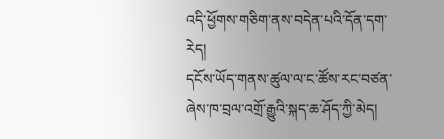འདི་ཕྱོགས་གཅིག་ནས་བདེན་པའི་དོན་དག་རེད།
དངོས་ཡོད་གནས་ཚུལ་ལ་ང་ཚོས་རང་བཙན་ཞེས་ཁ་བྲལ་འགྲོ་རྒྱུའི་སྐད་ཆ་ཤོད་ཀྱི་མེད།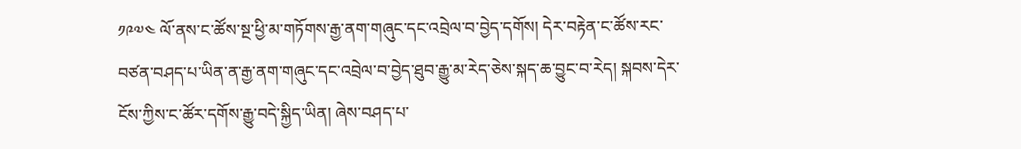༡༩༧༤ ལོ་ནས་ང་ཚོས་སྔ་ཕྱི་མ་གཏོགས་རྒྱ་ནག་གཞུང་དང་འབྲེལ་བ་བྱེད་དགོས། དེར་བརྟེན་ང་ཚོས་རང་བཙན་བཤད་པ་ཡིན་ན་རྒྱ་ནག་གཞུང་དང་འབྲེལ་བ་བྱེད་ཐུབ་རྒྱུ་མ་རེད་ཅེས་སྐད་ཆ་བྱུང་བ་རེད། སྐབས་དེར་ངོས་ཀྱིས་ང་ཚོར་དགོས་རྒྱུ་བདེ་སྐྱིད་ཡིན། ཞེས་བཤད་པ་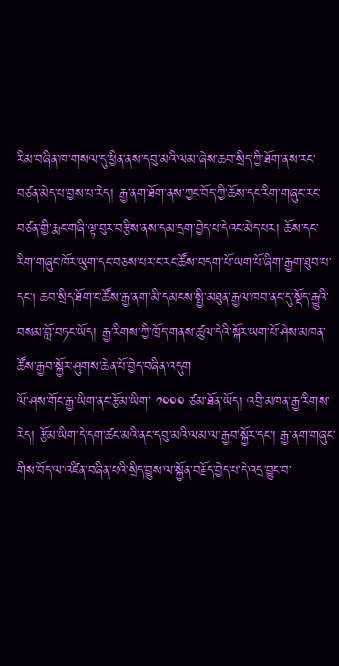རིམ་བཞིན་ཁ་གསལ་དུ་ཕྱིན་ནས་དབུ་མའི་ལམ་ཞེས་ཆབ་སྲིད་ཀྱི་ཐོག་ནས་རང་བཙན་མེད་པ་བྱས་པ་རེད། རྒྱ་ནག་ཐོག་ནས་ཀྱང་བོད་ཀྱི་ཆོས་དང་རིག་གཞུང་རང་བཙན་གྱི་རྨང་གཞི་ལྟ་བུར་བརྩིས་ནས་དམ་དྲག་བྱེད་པ་དེའང་མེད་པར། ཆོས་དང་རིག་གཞུང་ཁོར་ཡུག་དང་བཅས་པར་ང་རང་ཚོས་བདག་པོ་ཡག་པོ་ཞིག་རྒྱག་ཐུབ་པ་དང། ཆབ་སྲིད་ཐོག་ང་ཚོས་རྒྱ་ནག་མི་དམངས་སྤྱི་མཐུན་རྒྱལ་ཁབ་ནང་དུ་སྡོད་རྒྱུའི་བསམ་བློ་བཏང་ཡོད། རྒྱ་རིགས་ཀྱི་ཁྲོད་གནས་ཚུལ་དེའི་སྐོར་ཡག་པོ་ཤེས་མཁན་ཚོས་རྒྱབ་སྐྱོར་ཤུགས་ཆེན་པོ་བྱེད་བཞིན་འདུག
ལོ་ཤས་གོང་རྒྱ་ཡིག་ནང་རྩོམ་ཡིག་ ༡༠༠༠ ཙམ་ཐོན་ཡོད། འབྲི་མཁན་རྒྱ་རིགས་རེད། རྩོམ་ཡིག་དེ་དག་ཚང་མའི་ནང་དབུ་མའི་ལམ་ལ་རྒྱབ་སྐྱོར་དང་། རྒྱ་ནག་གཞུང་གིས་བོད་ལ་འཛིན་བཞིན་པའི་སྲིད་བྱུས་ལ་སྐྱོན་བརྗོད་བྱེད་པ་དེ་འདྲ་བྱུང་བ་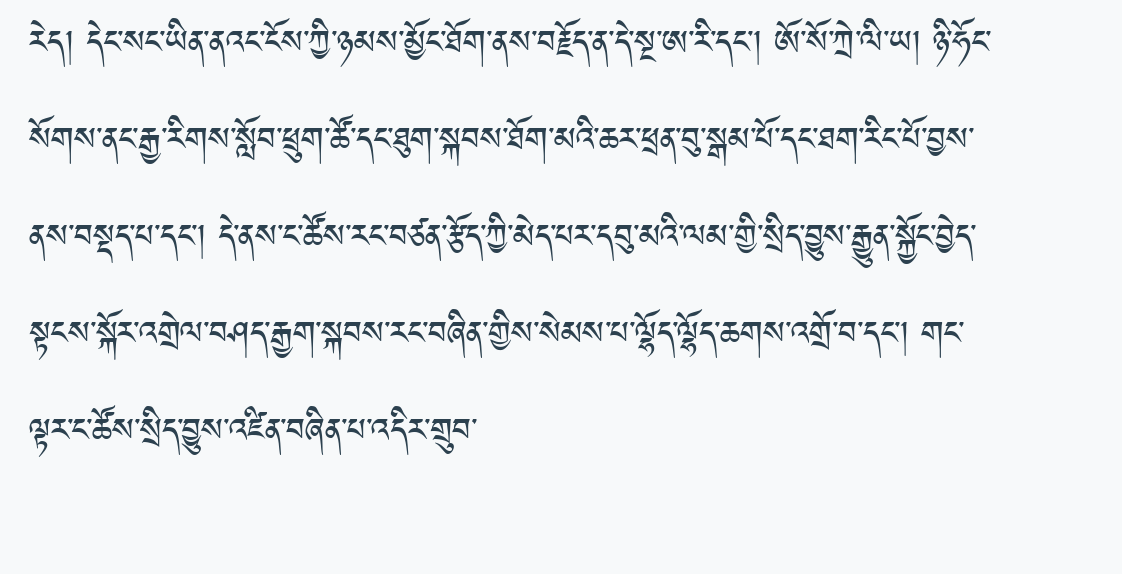རེད། དེང་སང་ཡིན་ནའང་ངོས་ཀྱི་ཉམས་མྱོང་ཐོག་ནས་བརྗོད་ན་དེ་སྔ་ཨ་རི་དང་། ཨོ་སོ་ཀྲེ་ལི་ཡ། ཉི་ཧོང་སོགས་ནང་རྒྱ་རིགས་སློབ་ཕྲུག་ཚོ་དང་ཐུག་སྐབས་ཐོག་མའི་ཆར་ཕྲན་བུ་སྒམ་པོ་དང་ཐག་རིང་པོ་བྱས་ནས་བསྡད་པ་དང་། དེ་ནས་ང་ཚོས་རང་བཙན་རྩོད་ཀྱི་མེད་པར་དབུ་མའི་ལམ་གྱི་སྲིད་བྱུས་རྒྱུན་སྐྱོང་བྱེད་སྟངས་སྐོར་འགྲེལ་བཤད་རྒྱག་སྐབས་རང་བཞིན་གྱིས་སེམས་པ་ལྷོད་ལྷོད་ཆགས་འགྲོ་བ་དང་། གང་ལྟར་ང་ཚོས་སྲིད་བྱུས་འཛིན་བཞིན་པ་འདིར་གྲུབ་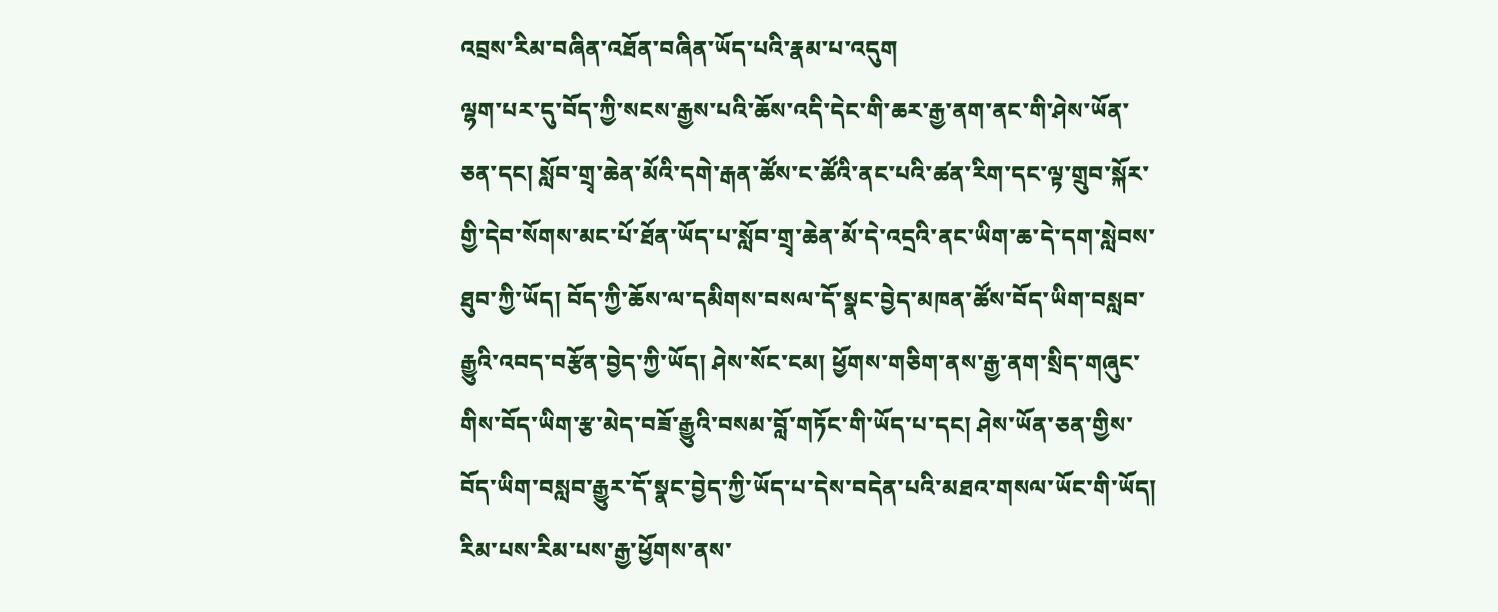འབྲས་རིམ་བཞིན་འཐོན་བཞིན་ཡོད་པའི་རྣམ་པ་འདུག
ལྷག་པར་དུ་བོད་ཀྱི་སངས་རྒྱས་པའི་ཆོས་འདི་དེང་གི་ཆར་རྒྱ་ནག་ནང་གི་ཤེས་ཡོན་ཅན་དང། སློབ་གྲྭ་ཆེན་མོའི་དགེ་རྒན་ཚོས་ང་ཚོའི་ནང་པའི་ཚན་རིག་དང་ལྟ་གྲུབ་སྐོར་གྱི་དེབ་སོགས་མང་པོ་ཐོན་ཡོད་པ་སློབ་གྲྭ་ཆེན་མོ་དེ་འདྲའི་ནང་ཡིག་ཆ་དེ་དག་སླེབས་ཐུབ་ཀྱི་ཡོད། བོད་ཀྱི་ཆོས་ལ་དམིགས་བསལ་དོ་སྣང་བྱེད་མཁན་ཚོས་བོད་ཡིག་བསླབ་རྒྱུའི་འབད་བརྩོན་བྱེད་ཀྱི་ཡོད། ཤེས་སོང་ངམ། ཕྱོགས་གཅིག་ནས་རྒྱ་ནག་སྲིད་གཞུང་གིས་བོད་ཡིག་རྩ་མེད་བཟོ་རྒྱུའི་བསམ་བློ་གཏོང་གི་ཡོད་པ་དང། ཤེས་ཡོན་ཅན་གྱིས་བོད་ཡིག་བསླབ་རྒྱུར་དོ་སྣང་བྱེད་ཀྱི་ཡོད་པ་དེས་བདེན་པའི་མཐའ་གསལ་ཡོང་གི་ཡོད། རིམ་པས་རིམ་པས་རྒྱ་ཕྱོགས་ནས་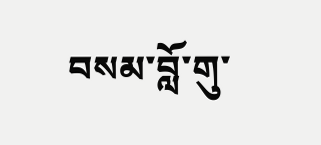བསམ་བློ་གུ་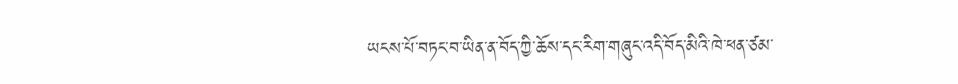ཡངས་པོ་བཏང་བ་ཡིན་ན་བོད་ཀྱི་ཆོས་དང་རིག་གཞུང་འདི་བོད་མིའི་ཁེ་ཕན་ཙམ་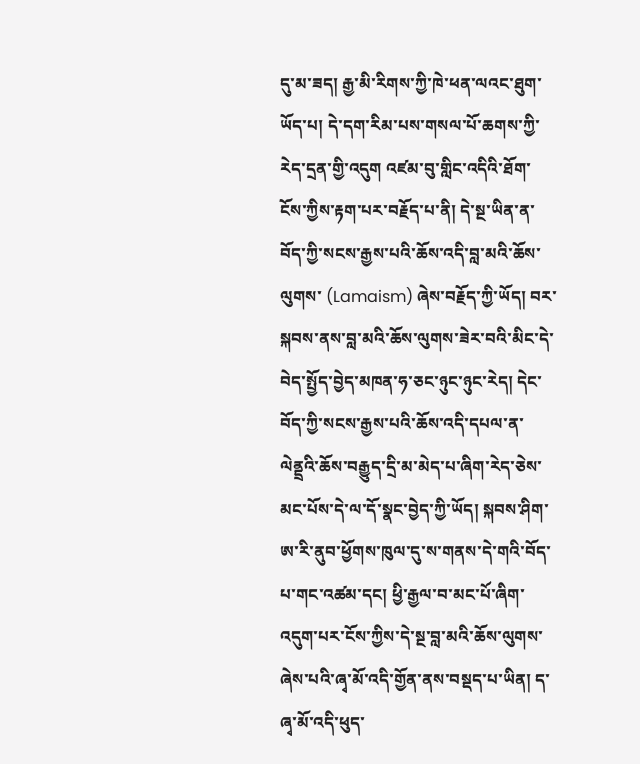དུ་མ་ཟད། རྒྱ་མི་རིགས་ཀྱི་ཁེ་ཕན་ལའང་ཐུག་ཡོད་པ། དེ་དག་རིམ་པས་གསལ་པོ་ཆགས་ཀྱི་རེད་དྲན་གྱི་འདུག འཛམ་བུ་གླིང་འདིའི་ཐོག་ངོས་ཀྱིས་རྟག་པར་བརྗོད་པ་ནི། དེ་སྔ་ཡིན་ན་བོད་ཀྱི་སངས་རྒྱས་པའི་ཆོས་འདི་བླ་མའི་ཆོས་ལུགས་ (Lamaism) ཞེས་བརྗོད་ཀྱི་ཡོད། བར་སྐབས་ནས་བླ་མའི་ཆོས་ལུགས་ཟེར་བའི་མིང་དེ་བེད་སྤྱོད་བྱེད་མཁན་ཧ་ཅང་ཉུང་ཉུང་རེད། དེང་བོད་ཀྱི་སངས་རྒྱས་པའི་ཆོས་འདི་དཔལ་ན་ལེནྡྲའི་ཆོས་བརྒྱུད་དྲི་མ་མེད་པ་ཞིག་རེད་ཅེས་མང་པོས་དེ་ལ་དོ་སྣང་བྱེད་ཀྱི་ཡོད། སྐབས་ཤིག་ཨ་རི་ནུབ་ཕྱོགས་ཁུལ་དུ་ས་གནས་དེ་གའི་བོད་པ་གང་འཚམ་དང། ཕྱི་རྒྱལ་བ་མང་པོ་ཞིག་འདུག་པར་ངོས་ཀྱིས་དེ་སྔ་བླ་མའི་ཆོས་ལུགས་ཞེས་པའི་ཞྭ་མོ་འདི་གྱོན་ནས་བསྡད་པ་ཡིན། ད་ཞྭ་མོ་འདི་ཕུད་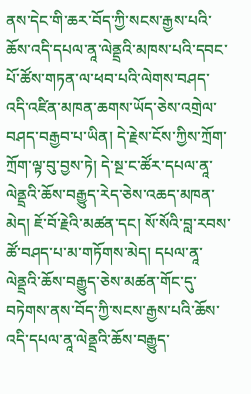ནས་དེང་གི་ཆར་བོད་ཀྱི་སངས་རྒྱས་པའི་ཆོས་འདི་དཔལ་ནཱ་ལེནྡྲའི་མཁས་པའི་དབང་པོ་ཚོས་གཏན་ལ་ཕབ་པའི་ལེགས་བཤད་འདི་འཛིན་མཁན་ཆགས་ཡོད་ཅེས་འགྲེལ་བཤད་བརྒྱབ་པ་ཡིན། དེ་རྗེས་ངོས་ཀྱིས་ཀྲོག་ཀྲོག་ལྟ་བུ་བྱས་ཏེ། དེ་སྔ་ང་ཚོར་དཔལ་ནཱ་ལེནྡྲའི་ཆོས་བརྒྱུད་རེད་ཅེས་འཆད་མཁན་མེད། ཇོ་བོ་རྗེའི་མཚན་དང། སོ་སོའི་བླ་རབས་ཚོ་བཤད་པ་མ་གཏོགས་མེད། དཔལ་ནཱ་ལེནྡྲའི་ཆོས་བརྒྱུད་ཅེས་མཚན་གོང་དུ་བཏེགས་ནས་བོད་ཀྱི་སངས་རྒྱས་པའི་ཆོས་འདི་དཔལ་ནཱ་ལེནྡྲའི་ཆོས་བརྒྱུད་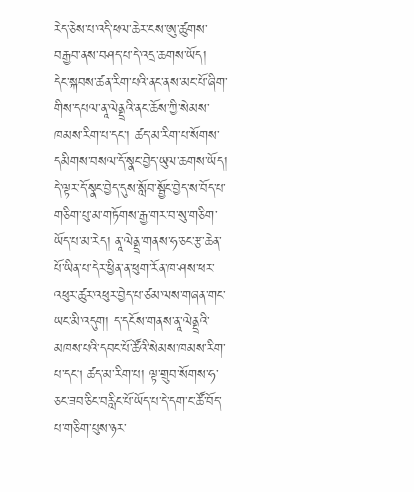རེད་ཅེས་པ་འདི་ཕལ་ཆེར་ངས་ཨུ་ཚུགས་བརྒྱབ་ནས་བཤད་པ་དེ་འདྲ་ཆགས་ཡོད།
དེང་སྐབས་ཚན་རིག་པའི་ནང་ནས་མང་པོ་ཞིག་གིས་དཔལ་ནཱ་ལེནྡྲའི་ནང་ཆོས་ཀྱི་སེམས་ཁམས་རིག་པ་དང་། ཚད་མ་རིག་པ་སོགས་དམིགས་བསལ་དོ་སྣང་བྱེད་ཡུལ་ཆགས་ཡོད། དེ་ལྟར་དོ་སྣང་བྱེད་དུས་སློབ་སྦྱོང་བྱེད་ས་བོད་པ་གཅིག་པུ་མ་གཏོགས་རྒྱ་གར་བ་སུ་གཅིག་ཡོད་པ་མ་རེད། ནཱ་ལེནྡྲ་གནས་ཧ་ཅང་རྩ་ཆེན་པོ་ཡིན་པ་དེར་ཕྱིན་ན་ཕུག་རོན་ཁ་ཤས་ཕར་འཕུར་ཚུར་འཕུར་བྱེད་པ་ཙམ་ལས་གཞན་གང་ཡང་མི་འདུག། ད་དངོས་གནས་ནཱ་ལེནྡྲའི་མཁས་པའི་དབང་པོ་ཚོའི་སེམས་ཁམས་རིག་པ་དང། ཚད་མ་རིག་པ། ལྟ་གྲུབ་སོགས་ཧ་ཅང་ཟབ་ཅིང་བརླིང་པོ་ཡོད་པ་དེ་དག་ང་ཚོ་བོད་པ་གཅིག་པུས་ཉར་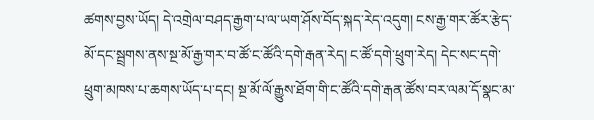ཚགས་བྱས་ཡོད། དེ་འགྲེལ་བཤད་རྒྱག་པ་ལ་ཡག་ཤོས་བོད་སྐད་རེད་འདུག། ངས་རྒྱ་གར་ཚོར་རྩེད་མོ་དང་སྦྲགས་ནས་སྔ་མོ་རྒྱ་གར་བ་ཚོ་ང་ཚོའི་དགེ་རྒན་རེད། ང་ཚོ་དགེ་ཕྲུག་རེད། དེང་སང་དགེ་ཕྲུག་མཁས་པ་ཆགས་ཡོད་པ་དང། སྔ་མོ་ལོ་རྒྱུས་ཐོག་གི་ང་ཚོའི་དགེ་རྒན་ཚོས་བར་ལམ་དོ་སྣང་མ་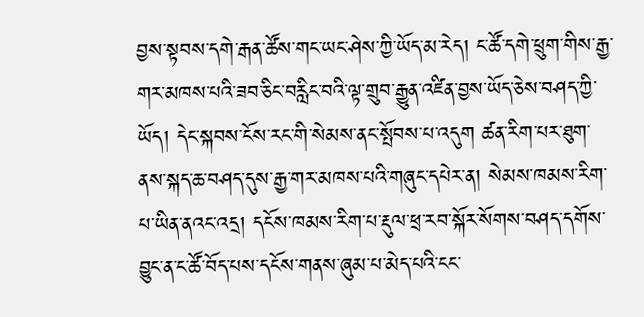བྱས་སྟབས་དགེ་རྒན་ཚོས་གང་ཡང་ཤེས་ཀྱི་ཡོད་མ་རེད། ང་ཚོ་དགེ་ཕྲུག་གིས་རྒྱ་གར་མཁས་པའི་ཟབ་ཅིང་བརླིང་བའི་ལྟ་གྲུབ་རྒྱུན་འཛིན་བྱས་ཡོད་ཅེས་བཤད་ཀྱི་ཡོད། དེང་སྐབས་ངོས་རང་གི་སེམས་ནང་སྤོབས་པ་འདུག ཚན་རིག་པར་ཐུག་ནས་སྐད་ཆ་བཤད་དུས་རྒྱ་གར་མཁས་པའི་གཞུང་དཔེར་ན། སེམས་ཁམས་རིག་པ་ཡིན་ནའང་འདྲ། དངོས་ཁམས་རིག་པ་རྡུལ་ཕྲ་རབ་སྐོར་སོགས་བཤད་དགོས་བྱུང་ན་ང་ཚོ་བོད་པས་དངོས་གནས་ཞུམ་པ་མེད་པའི་ངང་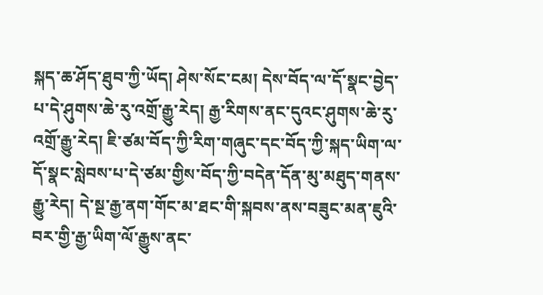སྐད་ཆ་ཤོད་ཐུབ་ཀྱི་ཡོད། ཤེས་སོང་ངམ། དེས་བོད་ལ་དོ་སྣང་བྱེད་པ་དེ་ཤུགས་ཆེ་རུ་འགྲོ་རྒྱུ་རེད། རྒྱ་རིགས་ནང་དུའང་ཤུགས་ཆེ་རུ་འགྲོ་རྒྱུ་རེད། ཇི་ཙམ་བོད་ཀྱི་རིག་གཞུང་དང་བོད་ཀྱི་སྐད་ཡིག་ལ་དོ་སྣང་སླེབས་པ་དེ་ཙམ་གྱིས་བོད་ཀྱི་བདེན་དོན་མུ་མཐུད་གནས་རྒྱུ་རེད། དེ་སྔ་རྒྱ་ནག་གོང་མ་ཐང་གི་སྐབས་ནས་བཟུང་མན་ཇུའི་བར་གྱི་རྒྱ་ཡིག་ལོ་རྒྱུས་ནང་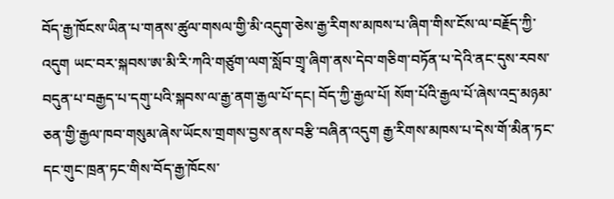བོད་རྒྱ་ཁོངས་ཡིན་པ་གནས་ཚུལ་གསལ་གྱི་མི་འདུག་ཅེས་རྒྱ་རིགས་མཁས་པ་ཞིག་གིས་ངོས་ལ་བརྗོད་ཀྱི་འདུག ཡང་བར་སྐབས་ཨ་མི་རི་ཀའི་གཙུག་ལག་སློབ་གྲྭ་ཞིག་ནས་དེབ་གཅིག་བཏོན་པ་དེའི་ནང་དུས་རབས་བདུན་པ་བརྒྱད་པ་དགུ་པའི་སྐབས་ལ་རྒྱ་ནག་རྒྱལ་པོ་དང། བོད་ཀྱི་རྒྱལ་པོ། སོག་པོའི་རྒྱལ་པོ་ཞེས་འདྲ་མཉམ་ཅན་གྱི་རྒྱལ་ཁབ་གསུམ་ཞེས་ཡོངས་གྲགས་བྱས་ནས་བརྩི་བཞིན་འདུག རྒྱ་རིགས་མཁས་པ་དེས་གོ་མིན་ཏང་དང་གུང་ཁྲན་ཏང་གིས་བོད་རྒྱ་ཁོངས་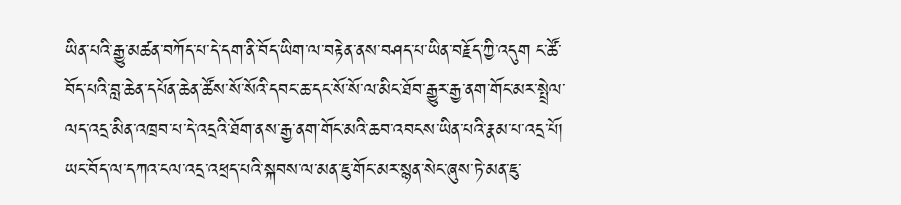ཡིན་པའི་རྒྱུ་མཚན་བཀོད་པ་དེ་དག་ནི་བོད་ཡིག་ལ་བརྟེན་ནས་བཤད་པ་ཡིན་བརྗོད་ཀྱི་འདུག ང་ཚོ་བོད་པའི་བླ་ཆེན་དཔོན་ཆེན་ཚོས་སོ་སོའི་དབང་ཆ་དང་སོ་སོ་ལ་མིང་ཐོབ་རྒྱུར་རྒྱ་ནག་གོང་མར་སྤྲེལ་ལད་འདྲ་མིན་འཁྲབ་པ་དེ་འདྲའི་ཐོག་ནས་རྒྱ་ནག་གོང་མའི་ཆབ་འབངས་ཡིན་པའི་རྣམ་པ་འདྲ་པོ། ཡང་བོད་ལ་དཀའ་ངལ་འདྲ་འཕྲད་པའི་སྐབས་ལ་མན་ཇུ་གོང་མར་སྙན་སེང་ཞུས་ཏེ་མན་ཇུ་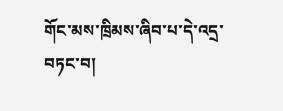གོང་མས་ཁྲིམས་ཞིབ་པ་དེ་འདྲ་བཏང་བ།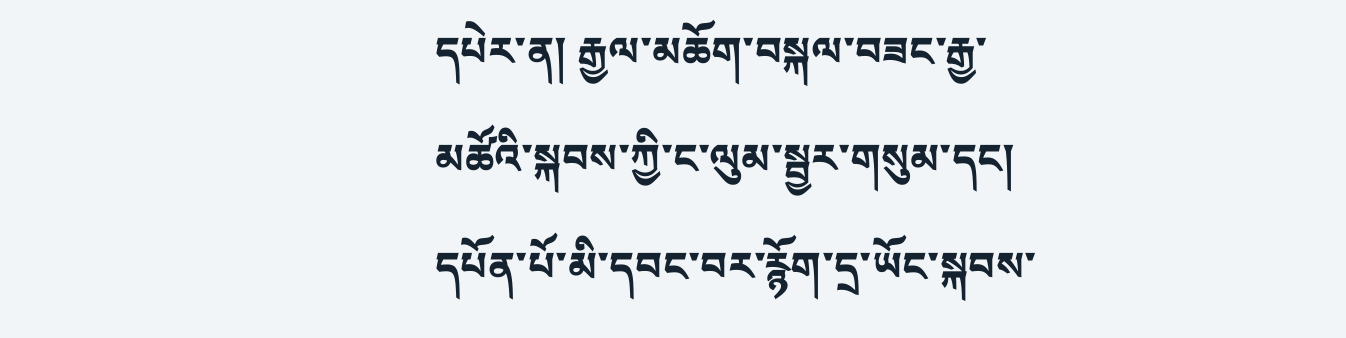དཔེར་ན། རྒྱལ་མཆོག་བསྐལ་བཟང་རྒྱ་མཚོའི་སྐབས་ཀྱི་ང་ལུམ་སྦྱར་གསུམ་དང། དཔོན་པོ་མི་དབང་བར་རྙོག་དྲ་ཡོང་སྐབས་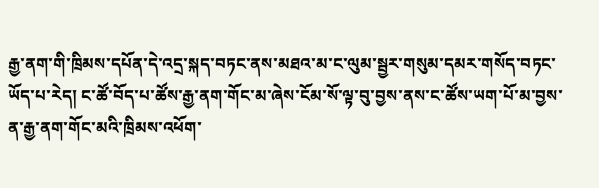རྒྱ་ནག་གི་ཁྲིམས་དཔོན་དེ་འདྲ་སྐད་བཏང་ནས་མཐའ་མ་ང་ལུམ་སྦྱར་གསུམ་དམར་གསོད་བཏང་ཡོད་པ་རེད། ང་ཚོ་བོད་པ་ཚོས་རྒྱ་ནག་གོང་མ་ཞེས་ངོམ་སོ་ལྟ་བུ་བྱས་ནས་ང་ཚོས་ཡག་པོ་མ་བྱས་ན་རྒྱ་ནག་གོང་མའི་ཁྲིམས་འཕོག་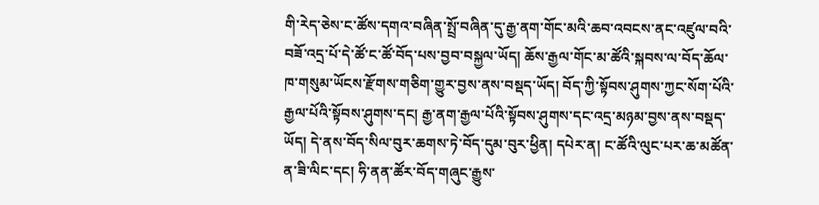གི་རེད་ཅེས་ང་ཚོས་དགའ་བཞིན་སྤྲོ་བཞིན་དུ་རྒྱ་ནག་གོང་མའི་ཆབ་འབངས་ནང་འཛུལ་བའི་བཟོ་འདྲ་པོ་དེ་ཚོ་ང་ཚོ་བོད་པས་བྱབ་བསྐྱལ་ཡོད། ཆོས་རྒྱལ་གོང་མ་ཚོའི་སྐབས་ལ་བོད་ཆོལ་ཁ་གསུམ་ཡོངས་རྫོགས་གཅིག་གྱུར་བྱས་ནས་བསྡད་ཡོད། བོད་ཀྱི་སྟོབས་ཤུགས་ཀྱང་སོག་པོའི་རྒྱལ་པོའི་སྟོབས་ཤུགས་དང། རྒྱ་ནག་རྒྱལ་པོའི་སྟོབས་ཤུགས་དང་འདྲ་མཉམ་བྱས་ནས་བསྡད་ཡོད། དེ་ནས་བོད་སིལ་བུར་ཆགས་ཏེ་བོད་དུམ་བུར་ཕྱིན། དཔེར་ན། ང་ཚོའི་ལུང་པར་ཆ་མཚོན་ན་ཟི་ལིང་དང། ཧི་ནན་ཚོར་བོད་གཞུང་རྒྱུས་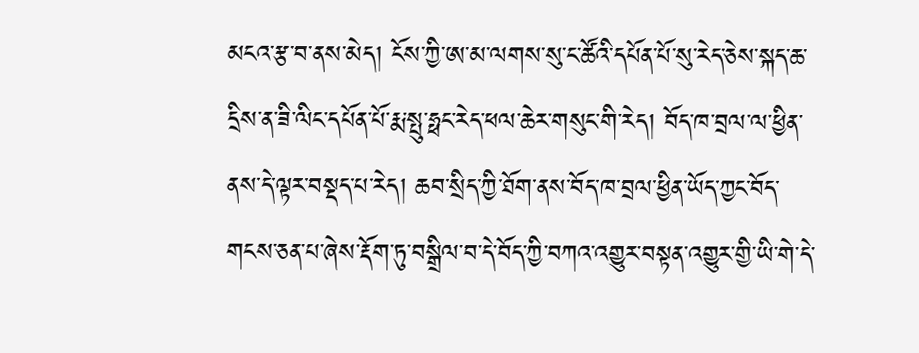མངའ་རྩ་བ་ནས་མེད། ངོས་ཀྱི་ཨ་མ་ལགས་སུ་ང་ཚོའི་དཔོན་པོ་སུ་རེད་ཅེས་སྐད་ཆ་དྲིས་ན་ཟི་ལིང་དཔོན་པོ་རྨ་སྤུ་ཧྥང་རེད་ཕལ་ཆེར་གསུང་གི་རེད། བོད་ཁ་བྲལ་ལ་ཕྱིན་ནས་དེ་ལྟར་བསྡད་པ་རེད། ཆབ་སྲིད་ཀྱི་ཐོག་ནས་བོད་ཁ་བྲལ་ཕྱིན་ཡོད་ཀྱང་བོད་གངས་ཅན་པ་ཞེས་རྡོག་ཏུ་བསྒྲིལ་བ་དེ་བོད་ཀྱི་བཀའ་འགྱུར་བསྟན་འགྱུར་གྱི་ཡི་གེ་དེ་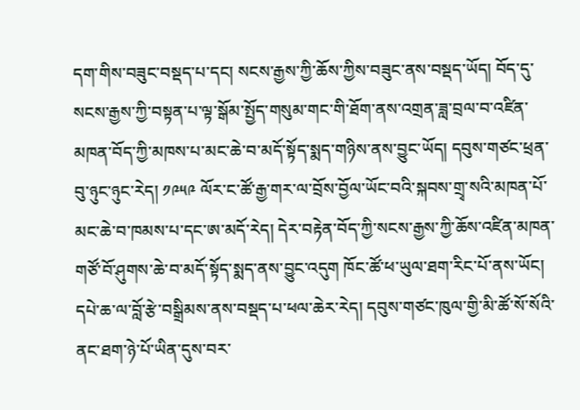དག་གིས་བཟུང་བསྡད་པ་དང། སངས་རྒྱས་ཀྱི་ཆོས་ཀྱིས་བཟུང་ནས་བསྡད་ཡོད། བོད་དུ་སངས་རྒྱས་ཀྱི་བསྟན་པ་ལྟ་སྒོམ་སྤྱོད་གསུམ་གང་གི་ཐོག་ནས་འགྲན་ཟླ་བྲལ་བ་འཛིན་མཁན་བོད་ཀྱི་མཁས་པ་མང་ཆེ་བ་མདོ་སྟོད་སྨད་གཉིས་ནས་བྱུང་ཡོད། དབུས་གཙང་ཕྲན་བུ་ཉུང་ཉུང་རེད། ༡༩༥༩ ལོར་ང་ཚོ་རྒྱ་གར་ལ་བྲོས་བྱོལ་ཡོང་བའི་སྐབས་གྲྭ་སའི་མཁན་པོ་མང་ཆེ་བ་ཁམས་པ་དང་ཨ་མདོ་རེད། དེར་བརྟེན་བོད་ཀྱི་སངས་རྒྱས་ཀྱི་ཆོས་འཛིན་མཁན་གཙོ་བོ་ཤུགས་ཆེ་བ་མདོ་སྟོད་སྨད་ནས་བྱུང་འདུག ཁོང་ཚོ་ཕ་ཡུལ་ཐག་རིང་པོ་ནས་ཡོང། དཔེ་ཆ་ལ་བློ་རྩེ་བསྒྲིམས་ནས་བསྡད་པ་ཕལ་ཆེར་རེད། དབུས་གཙང་ཁུལ་གྱི་མི་ཚོ་སོ་སོའི་ནང་ཐག་ཉེ་པོ་ཡིན་དུས་བར་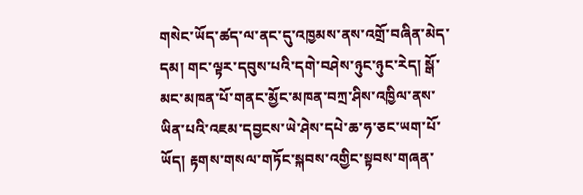གསེང་ཡོད་ཚད་ལ་ནང་དུ་འཁྱམས་ནས་འགྲོ་བཞིན་མེད་དམ། གང་ལྟར་དབུས་པའི་དགེ་བཤེས་ཉུང་ཉུང་རེད། སྒོ་མང་མཁན་པོ་གནང་མྱོང་མཁན་བཀྲ་ཤིས་འཁྱིལ་ནས་ཡིན་པའི་འཇམ་དབྱངས་ཡེ་ཤེས་དཔེ་ཆ་ཧ་ཅང་ཡག་པོ་ཡོད། རྟགས་གསལ་གཏོང་སྐབས་འགྱིང་སྟབས་གཞན་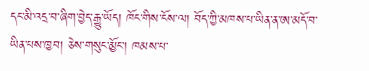དང་མི་འདྲ་བ་ཞིག་བྱེད་རྒྱུ་ཡོད། ཁོང་གིས་ངོས་ལ། བོད་ཀྱི་མཁས་པ་ཡིན་ན་ཨ་མདོ་བ་ཡིན་པས་ཁྱབ། ཅེས་གསུང་མྱོང་། ཁམས་པ་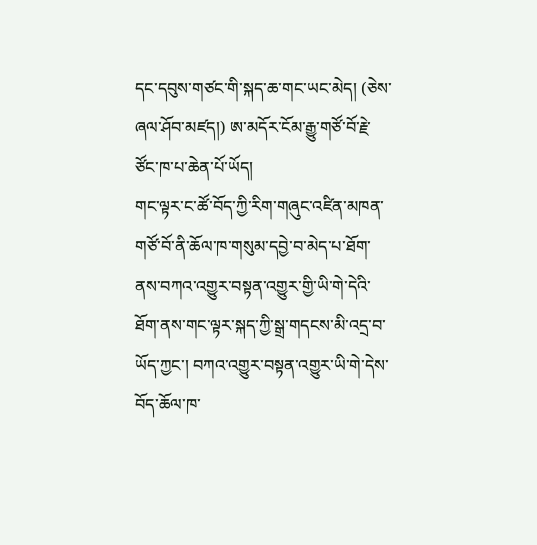དང་དབུས་གཙང་གི་སྐད་ཆ་གང་ཡང་མེད། (ཅེས་ཞལ་ཤོབ་མཛད།) ཨ་མདོར་ངོམ་རྒྱུ་གཙོ་བོ་རྗེ་ཙོང་ཁ་པ་ཆེན་པོ་ཡོད།
གང་ལྟར་ང་ཚོ་བོད་ཀྱི་རིག་གཞུང་འཛིན་མཁན་གཙོ་བོ་ནི་ཆོལ་ཁ་གསུམ་དབྱེ་བ་མེད་པ་ཐོག་ནས་བཀའ་འགྱུར་བསྟན་འགྱུར་གྱི་ཡི་གེ་དེའི་ཐོག་ནས་གང་ལྟར་སྐད་ཀྱི་སྒྲ་གདངས་མི་འདྲ་བ་ཡོད་ཀྱང་། བཀའ་འགྱུར་བསྟན་འགྱུར་ཡི་གེ་དེས་བོད་ཆོལ་ཁ་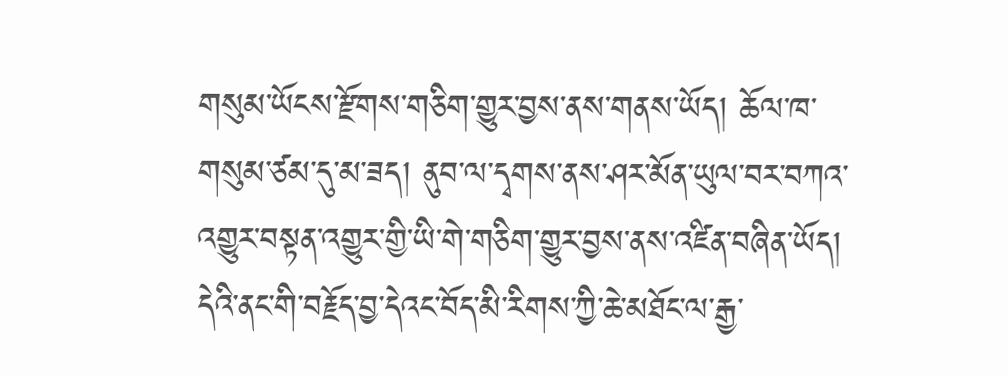གསུམ་ཡོངས་རྫོགས་གཅིག་གྱུར་བྱས་ནས་གནས་ཡོད། ཆོལ་ཁ་གསུམ་ཙམ་དུ་མ་ཟད། ནུབ་ལ་དྭགས་ནས་ཤར་མོན་ཡུལ་བར་བཀའ་འགྱུར་བསྟན་འགྱུར་གྱི་ཡི་གེ་གཅིག་གྱུར་བྱས་ནས་འཛིན་བཞིན་ཡོད། དེའི་ནང་གི་བརྗོད་བྱ་དེའང་བོད་མི་རིགས་ཀྱི་ཆེ་མཐོང་ལ་རྒྱ་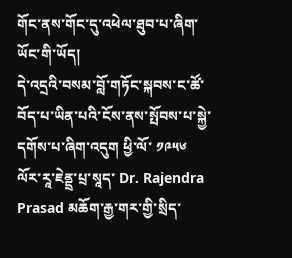གོང་ནས་གོང་དུ་འཕེལ་ཐུབ་པ་ཞིག་ཡོང་གི་ཡོད།
དེ་འདྲའི་བསམ་བློ་གཏོང་སྐབས་ང་ཚོ་བོད་པ་ཡིན་པའི་ངོས་ནས་སྤོབས་པ་སྐྱེ་དགོས་པ་ཞིག་འདུག ཕྱི་ལོ་ ༡༩༥༦ ལོར་རཱ་ཇེནྡྲ་པྲ་སཱད་ Dr. Rajendra Prasad མཆོག་རྒྱ་གར་གྱི་སྲིད་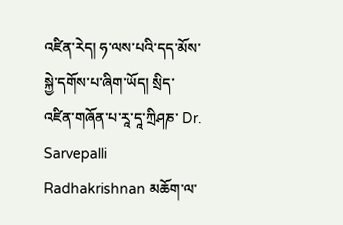འཛིན་རེད། ཧ་ལས་པའི་དད་མོས་སྐྱེ་དགོས་པ་ཞིག་ཡོད། སྲིད་འཛིན་གཞོན་པ་རཱ་དཱ་ཀྲིཤཎ་ Dr. Sarvepalli Radhakrishnan མཆོག་ལ་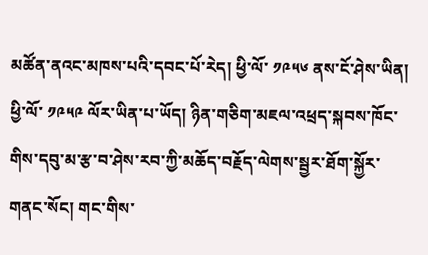མཚོན་ནའང་མཁས་པའི་དབང་པོ་རེད། ཕྱི་ལོ་ ༡༩༥༦ ནས་ངོ་ཤེས་ཡིན། ཕྱི་ལོ་ ༡༩༥༩ ལོར་ཡིན་པ་ཡོད། ཉིན་གཅིག་མཇལ་འཕྲད་སྐབས་ཁོང་གིས་དབུ་མ་རྩ་བ་ཤེས་རབ་ཀྱི་མཆོད་བརྗོད་ལེགས་སྦྱར་ཐོག་སྐྱོར་གནང་སོང། གང་གིས་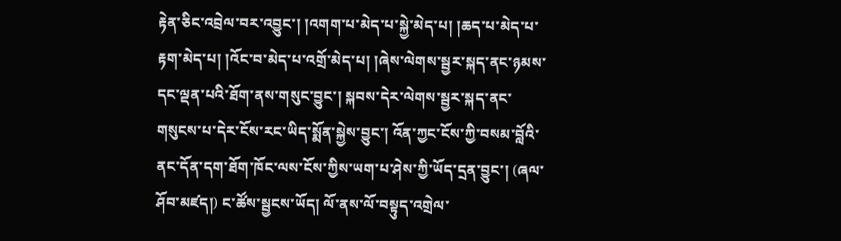རྟེན་ཅིང་འབྲེལ་བར་འབྱུང་། །འགག་པ་མེད་པ་སྐྱེ་མེད་པ། །ཆད་པ་མེད་པ་རྟག་མེད་པ། །འོང་བ་མེད་པ་འགྲོ་མེད་པ། །ཞེས་ལེགས་སྦྱར་སྐད་ནང་ཉམས་དང་ལྡན་པའི་ཐོག་ནས་གསུང་བྱུང་། སྐབས་དེར་ལེགས་སྦྱར་སྐད་ནང་གསུངས་པ་དེར་ངོས་རང་ཡིད་སྨོན་སྐྱེས་བྱུང་། འོན་ཀྱང་ངོས་ཀྱི་བསམ་བློའི་ནང་དོན་དག་ཐོག་ཁོང་ལས་ངོས་ཀྱིས་ཡག་པ་ཤེས་ཀྱི་ཡོད་དྲན་བྱུང་། (ཞལ་ཤོབ་མཛད།) ང་ཚོས་སྦྱངས་ཡོད། ལོ་ནས་ལོ་བསྟུད་འགྲེལ་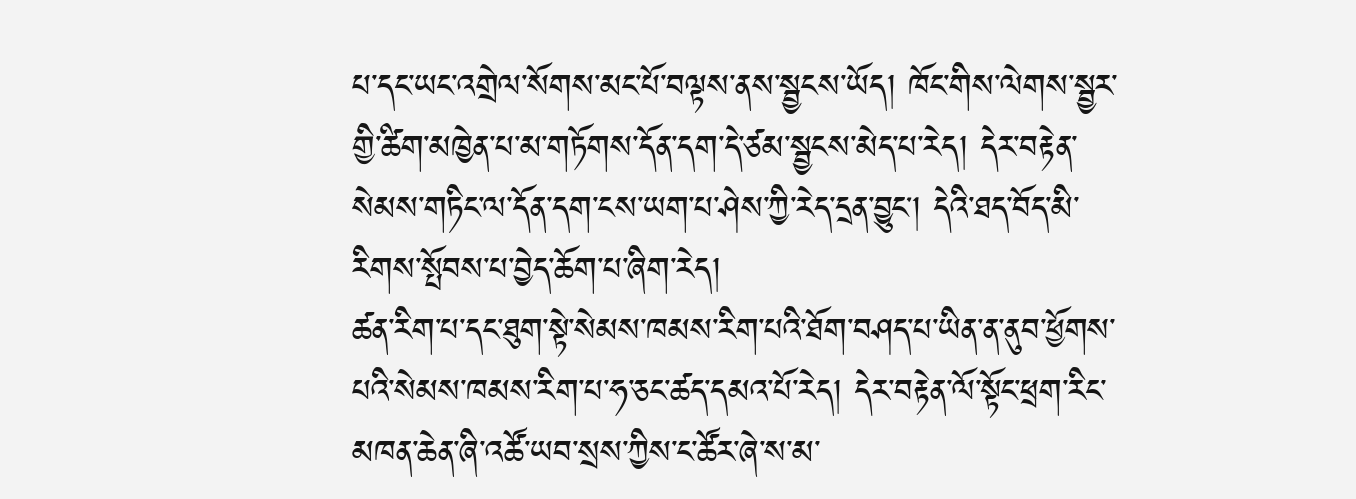པ་དང་ཡང་འགྲེལ་སོགས་མང་པོ་བལྟས་ནས་སྦྱངས་ཡོད། ཁོང་གིས་ལེགས་སྦྱར་གྱི་ཚིག་མཁྱེན་པ་མ་གཏོགས་དོན་དག་དེ་ཙམ་སྦྱངས་མེད་པ་རེད། དེར་བརྟེན་སེམས་གཏིང་ལ་དོན་དག་ངས་ཡག་པ་ཤེས་ཀྱི་རེད་དྲན་བྱུང། དེའི་ཐད་བོད་མི་རིགས་སྤོབས་པ་བྱེད་ཆོག་པ་ཞིག་རེད།
ཚན་རིག་པ་དང་ཐུག་སྟེ་སེམས་ཁམས་རིག་པའི་ཐོག་བཤད་པ་ཡིན་ན་ནུབ་ཕྱོགས་པའི་སེམས་ཁམས་རིག་པ་ཧ་ཅང་ཚད་དམའ་པོ་རེད། དེར་བརྟེན་ལོ་སྟོང་ཕྲག་རིང་མཁན་ཆེན་ཞི་འཚོ་ཡབ་སྲས་ཀྱིས་ང་ཚོར་ཞེ་ས་མ་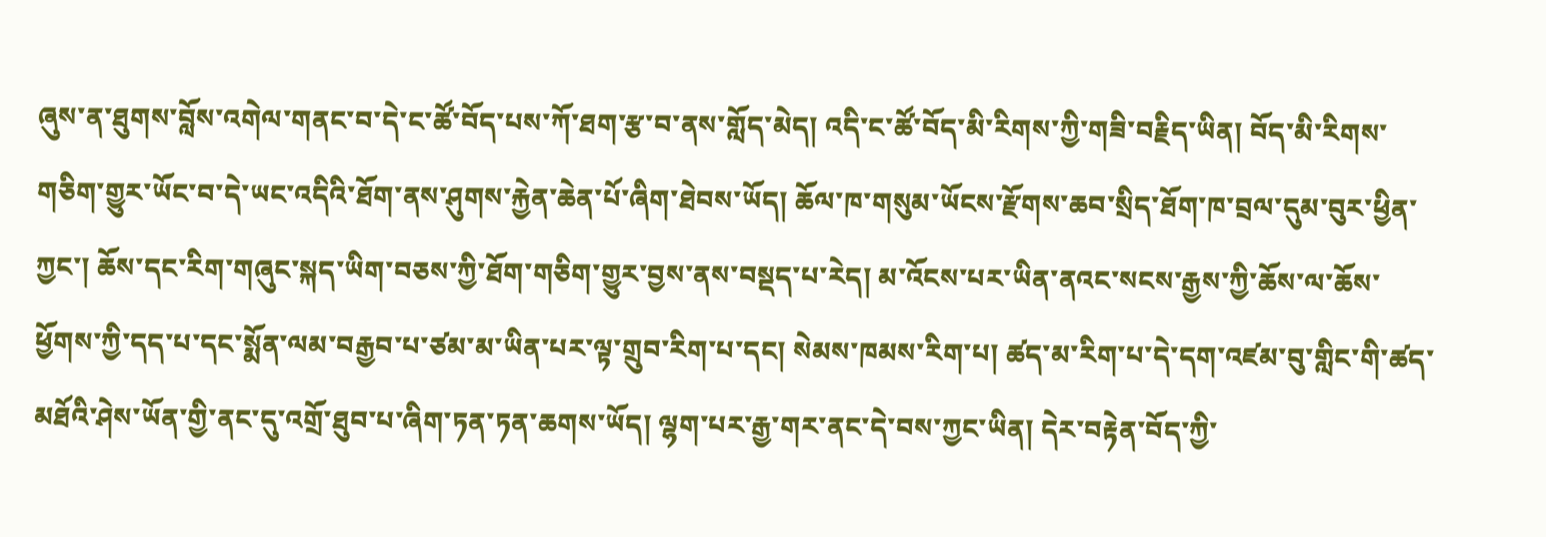ཞུས་ན་ཐུགས་བློས་འགེལ་གནང་བ་དེ་ང་ཚོ་བོད་པས་ཀོ་ཐག་རྩ་བ་ནས་གློད་མེད། འདི་ང་ཚོ་བོད་མི་རིགས་ཀྱི་གཟི་བརྗིད་ཡིན། བོད་མི་རིགས་གཅིག་གྱུར་ཡོང་བ་དེ་ཡང་འདིའི་ཐོག་ནས་ཤུགས་རྐྱེན་ཆེན་པོ་ཞིག་ཐེབས་ཡོད། ཆོལ་ཁ་གསུམ་ཡོངས་རྫོགས་ཆབ་སྲིད་ཐོག་ཁ་བྲལ་དུམ་བུར་ཕྱིན་ཀྱང་། ཆོས་དང་རིག་གཞུང་སྐད་ཡིག་བཅས་ཀྱི་ཐོག་གཅིག་གྱུར་བྱས་ནས་བསྡད་པ་རེད། མ་འོངས་པར་ཡིན་ནའང་སངས་རྒྱས་ཀྱི་ཆོས་ལ་ཆོས་ཕྱོགས་ཀྱི་དད་པ་དང་སྨོན་ལམ་བརྒྱབ་པ་ཙམ་མ་ཡིན་པར་ལྟ་གྲུབ་རིག་པ་དང། སེམས་ཁམས་རིག་པ། ཚད་མ་རིག་པ་དེ་དག་འཛམ་བུ་གླིང་གི་ཚད་མཐོའི་ཤེས་ཡོན་གྱི་ནང་དུ་འགྲོ་ཐུབ་པ་ཞིག་ཏན་ཏན་ཆགས་ཡོད། ལྷག་པར་རྒྱ་གར་ནང་དེ་བས་ཀྱང་ཡིན། དེར་བརྟེན་བོད་ཀྱི་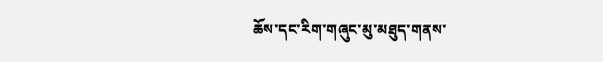ཆོས་དང་རིག་གཞུང་མུ་མཐུད་གནས་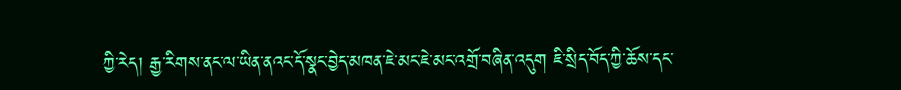ཀྱི་རེད། རྒྱ་རིགས་ནང་ལ་ཡིན་ནའང་དོ་སྣང་བྱེད་མཁན་ཇེ་མང་ཇེ་མང་འགྲོ་བཞིན་འདུག ཇི་སྲིད་བོད་ཀྱི་ཆོས་དང་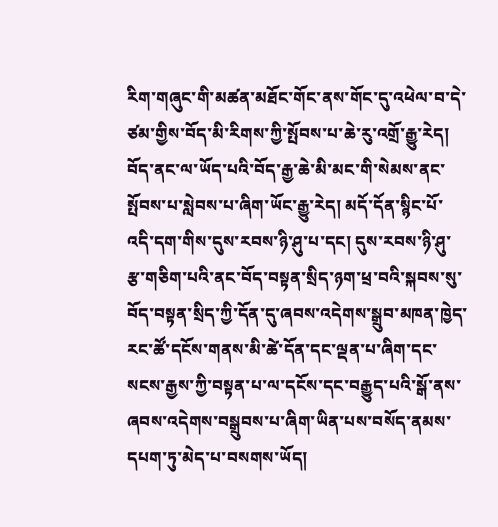རིག་གཞུང་གི་མཚན་མཐོང་གོང་ནས་གོང་དུ་འཕེལ་བ་དེ་ཙམ་གྱིས་བོད་མི་རིགས་ཀྱི་སྤོབས་པ་ཆེ་རུ་འགྲོ་རྒྱུ་རེད། བོད་ནང་ལ་ཡོད་པའི་བོད་རྒྱ་ཆེ་མི་མང་གི་སེམས་ནང་སྤོབས་པ་སླེབས་པ་ཞིག་ཡོང་རྒྱུ་རེད། མདོ་དོན་སྙིང་པོ་འདི་དག་གིས་དུས་རབས་ཉི་ཤུ་པ་དང། དུས་རབས་ཉི་ཤུ་རྩ་གཅིག་པའི་ནང་བོད་བསྟན་སྲིད་ཉག་ཕྲ་བའི་སྐབས་སུ་བོད་བསྟན་སྲིད་ཀྱི་དོན་དུ་ཞབས་འདེགས་སྒྲུབ་མཁན་ཁྱེད་རང་ཚོ་དངོས་གནས་མི་ཚེ་དོན་དང་ལྡན་པ་ཞིག་དང་སངས་རྒྱས་ཀྱི་བསྟན་པ་ལ་དངོས་དང་བརྒྱུད་པའི་སྒོ་ནས་ཞབས་འདེགས་བསྒྲུབས་པ་ཞིག་ཡིན་པས་བསོད་ནམས་དཔག་ཏུ་མེད་པ་བསགས་ཡོད།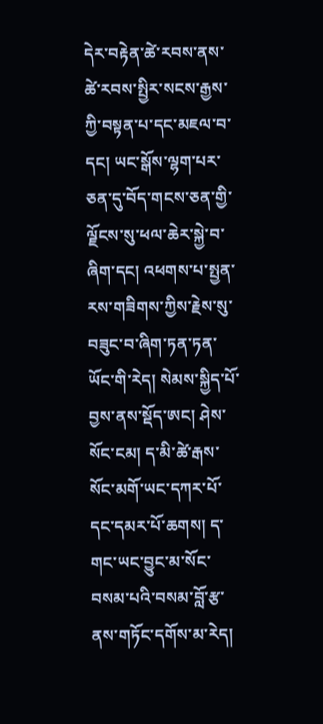དེར་བརྟེན་ཚེ་རབས་ནས་ཚེ་རབས་སྤྱིར་སངས་རྒྱས་ཀྱི་བསྟན་པ་དང་མཇལ་བ་དང། ཡང་སྒོས་ལྷག་པར་ཅན་དུ་བོད་གངས་ཅན་གྱི་ལྗོངས་སུ་ཕལ་ཆེར་སྐྱེ་བ་ཞིག་དང། འཕགས་པ་སྤྱན་རས་གཟིགས་ཀྱིས་རྗེས་སུ་བཟུང་བ་ཞིག་ཏན་ཏན་ཡོང་གི་རེད། སེམས་སྐྱིད་པོ་བྱས་ནས་སྡོད་ཨང། ཤེས་སོང་ངམ། ད་མི་ཚེ་རྒས་སོང་མགོ་ཡང་དཀར་པོ་དང་དམར་པོ་ཆགས། ད་གང་ཡང་བྱུང་མ་སོང་བསམ་པའི་བསམ་བློ་རྩ་ནས་གཏོང་དགོས་མ་རེད།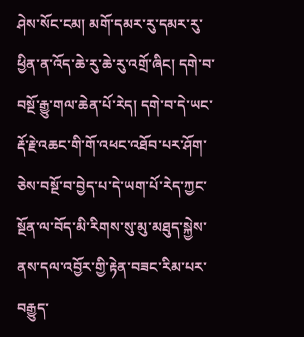ཤེས་སོང་ངམ། མགོ་དམར་རུ་དམར་རུ་ཕྱིན་ན་འོད་ཆེ་རུ་ཆེ་རུ་འགྲོ་ཞིང། དགེ་བ་བསྔོ་རྒྱུ་གལ་ཆེན་པོ་རེད། དགེ་བ་དེ་ཡང་རྡོ་རྗེ་འཆང་གི་གོ་འཕང་འཐོབ་པར་ཤོག་ཅེས་བསྔོ་བ་བྱེད་པ་དེ་ཡག་པོ་རེད་ཀྱང་སྔོན་ལ་བོད་མི་རིགས་སུ་མུ་མཐུད་སྐྱེས་ནས་དལ་འབྱོར་གྱི་རྟེན་བཟང་རིམ་པར་བརྒྱུད་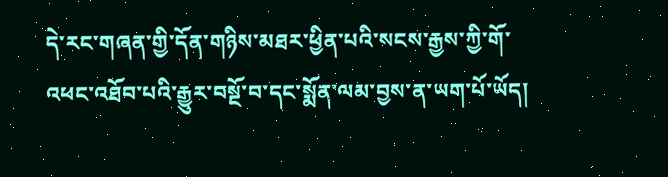དེ་རང་གཞན་གྱི་དོན་གཉིས་མཐར་ཕྱིན་པའི་སངས་རྒྱས་ཀྱི་གོ་འཕང་འཐོབ་པའི་རྒྱུར་བསྔོ་བ་དང་སྨོན་ལམ་བྱས་ན་ཡག་པོ་ཡོད།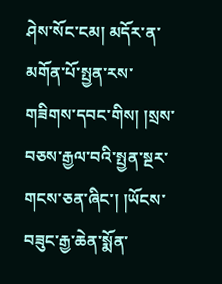ཤེས་སོང་ངམ། མདོར་ན་མགོན་པོ་སྤྱན་རས་གཟིགས་དབང་གིས། །སྲས་བཅས་རྒྱལ་བའི་སྤྱན་སྔར་གངས་ཅན་ཞིང་། །ཡོངས་བཟུང་རྒྱ་ཆེན་སྨོན་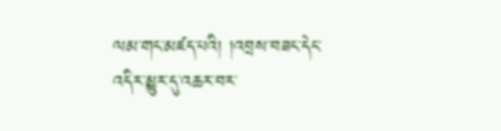ལམ་གང་མཛད་པའི། །འབྲས་བཟང་དེང་འདིར་མྱུར་དུ་འཆར་བར་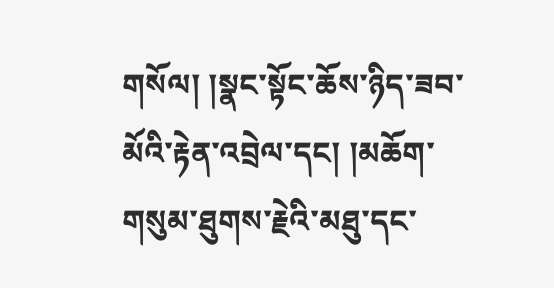གསོལ། །སྣང་སྟོང་ཆོས་ཉིད་ཟབ་མོའི་རྟེན་འབྲེལ་དང། །མཆོག་གསུམ་ཐུགས་རྗེའི་མཐུ་དང་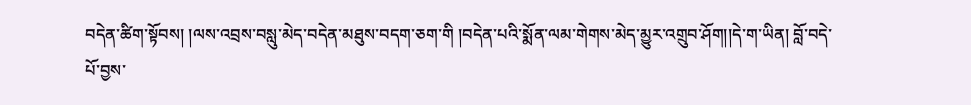བདེན་ཚིག་སྟོབས། །ལས་འབྲས་བསླུ་མེད་བདེན་མཐུས་བདག་ཅག་གི །བདེན་པའི་སྨོན་ལམ་གེགས་མེད་མྱུར་འགྲུབ་ཤོག།།དེ་ག་ཡིན། བློ་བདེ་པོ་བྱས་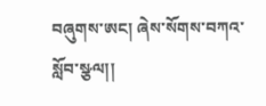བཞུགས་ཨང། ཞེས་སོགས་བཀའ་སློབ་སྩལ།།